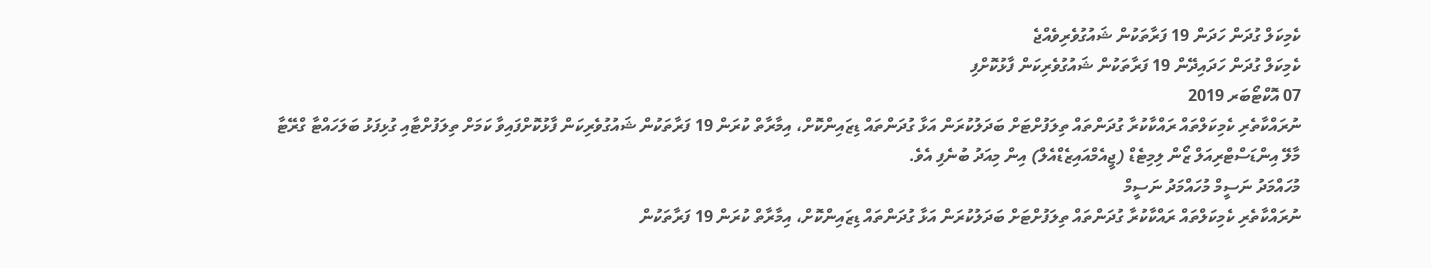ކެމިކަލް ގުދަން ހަދަން 19 ފަރާތަކުން ޝައުގުވެރިވެއްޖެ
ކެމިކަލް ގުދަން ހަދައިދޭން 19 ފަރާތަކުން ޝައުގުވެރިކަން ފާޅުކޮށްފި
07 އޮކްޓޯބަރ 2019
ނުރައްކާތެރި ކެމިކަލްތައް ރައްކާކުރާ ގުދަންތައް ތިލަފުށްޓަށް ބަދަލުކުރަން އަޅާ ގުދަންތައް ޑިޒައިންކޮށް، އިމާރާތް ކުރަން 19 ފަރާތަކުން ޝައުގުވެރިކަން ފާޅުކޮށްފައިވާ ކަމަށް ތިލަފުށްޓާއި ގުޅިފަޅު ބަލަހައްޓާ ގްރޭޓާ މާލޭ އިންޑަސްޓްރިއަލް ޒޯން ލިމިޓެޑް (ޖީއެމްއައިޒެޑްއެލް) އިން މިއަދު ބުނެފި އެވެ.
މުހައްމަދު ނަސީމް މުހައްމަދު ނަސީމް
ނުރައްކާތެރި ކެމިކަލްތައް ރައްކާކުރާ ގުދަންތައް ތިލަފުށްޓަށް ބަދަލުކުރަން އަޅާ ގުދަންތައް ޑިޒައިންކޮށް، އިމާރާތް ކުރަން 19 ފަރާތަކުން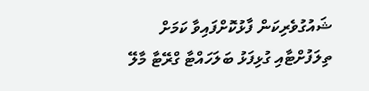ޝައުގުވެރިކަން ފާޅުކޮށްފައިވާ ކަމަށް ތިލަފުށްޓާއި ގުޅިފަޅު ބަލަހައްޓާ ގްރޭޓާ މާލޭ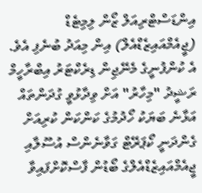އިންޑަސްޓްރިއަލް ޒޯން ލިމިޓެޑް (ޖީއެމްއައިޒެޑްއެލް) އިން މިއަދު ބުނެފި އެވެ.
އެ ކުންފުނީގެ މެނޭޖިން ޑިރެކްޓަރު އިބްރާހީމް ރަޝީދު "މިހާރު" އަށް ވިދާޅުވީ ގުދަންތައް އަޅާނެ ބަޔަކު ހޯދުމުގެ ކަންކަން ކުރިއަށް ގެންދަނީ ކޯޕަރޭޓް ގަވާނެންސް އުސޫލާއި ޖީއެމްއައިޒެޑްއެލްގެ ބޯޑުން ފާސްކޮށްފައިވާ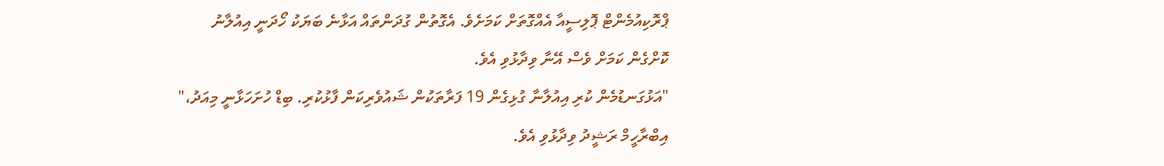ޕްރޮކިއުމެންޓް ޕޮލިސީއާ އެއްގޮތަށް ކަމަށެވެ. އެގޮތުން ގުދަންތައް އަޅާނެ ބަޔަކު ހޯދަނީ އިއުލާނު ކޮށްގެން ކަމަށް ވެސް އޭނާ ވިދާޅުވި އެވެ.
"އަޅުގަނޑުމެން ކުރި އިއުލާނާ ގުޅިގެން 19 ފަރާތަކުން ޝައުވެރިކަން ފާޅުކުރި. ބިޑް ހުށަހަޅާނީ މިއަދު،" އިބްރާހީމް ރަޝީދު ވިދާޅުވި އެވެ.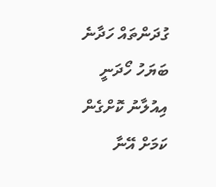ގުދަންތައް ހަދާނެ ބަޔަހު ހޯދަނީ އިއުލާނު ކޮށްގެން ކަމަށް އޭނާ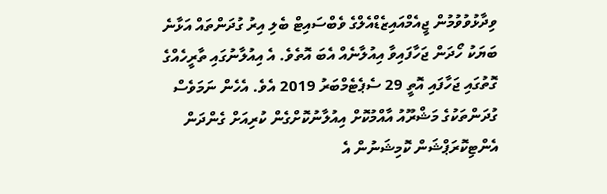ވިދާޅުވުވުމުން ޖީއެމްއައިޒެޑްއެލްގެ ވެބްސައިޓް ބެލި އިރު ގުދަންތައް އަޅާނެ ބަޔަކު ހޯދަން ޖަހާފައިވާ އިއުލާނެއް އެބަ އޮތެވެ. އެ އިއުލާނުގައި ތާރީހެއްގެ ގޮތުގައި ޖަހާފައި އޮތީ 29 ސެޕެޓެމްބަރު 2019 އެވެ. އެހެން ނަމަވެސް ގުދަންތަކުގެ މަޝްރޫއު އާއްމުކޮށް އިއުލާނުކޮށްގެން ކުރިއަށް ގެންދަން އެންޓިކޮރަޕްޝަން ކޮމިޝަނުން އެ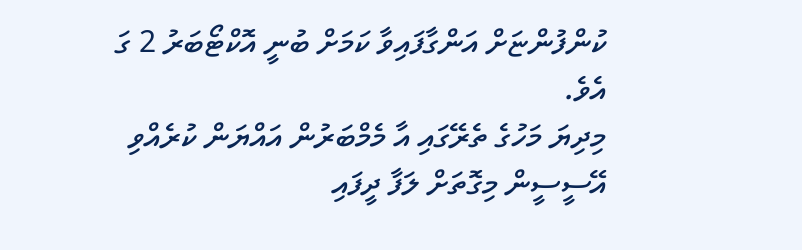ކުންފުންޏަށް އަންގާފައިވާ ކަމަށް ބުނީ އޮކްޓޯބަރު 2 ގަ އެވެ.
މިދިޔަ މަހުގެ ތެރޭގައި އާ މެމްބަރުން އައްޔަން ކުރެއްވި އޭސީސީން މިގޮތަށް ލަފާ ދީފައި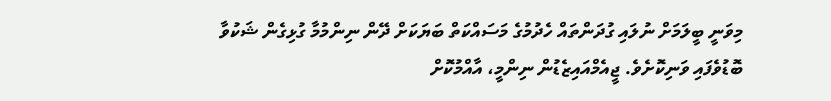މިވަނީ ބީލަމަށް ނުލައި ގުދަންތައް ހެދުމުގެ މަސައްކަތް ބަޔަކަށް ދޭން ނިންމުމާ ގުޅިގެން ޝަކުވާ ބޮޑުވެފައި ވަނިކޮށެވެ. ޖީއެމްއައިޒެޑުން ނިންމީ، އާއްމުކޮށް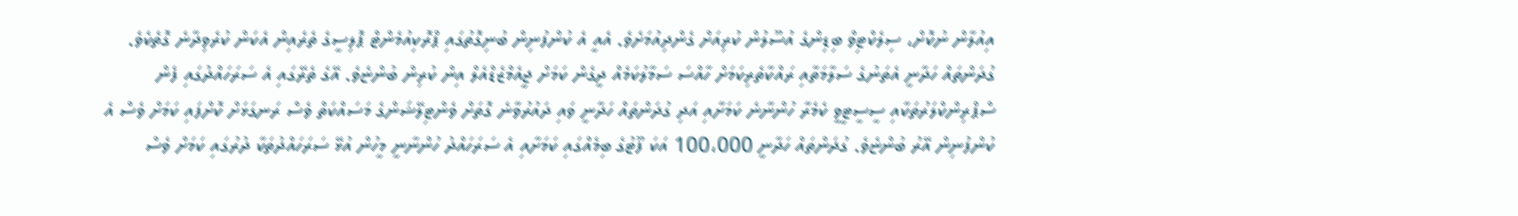އިއުލާން ނުކޮށް، ސިލެކްޓިވް ބިޑިންގެ އުސޫލުން ކުރިއަށް ގެންދިއުމަށެވެ. އެއީ އެ ކުންފުނިން ބުނިގޮތުގައި ޕްރޮކިއުމެންޓް ޕޮލިސީގެ ތެރެއިން އެކަން ކުރެވިދާނެ ގޮތެކެވެ.
ގުދަންތައް ހަދާނީ އެތަނުގެ ސަލާމަތާއި ރައްކާތެރިކަމަށް ހާއްސަ ސަމާލުކަމެއް ދީގެން ކަމަށް ޖީއެމްޒެޑްއެލް އިން ކުރިން ބުންޏެވެ. އޭގެ ތެރޭގައި އެ ސަރަހައްދުގައި ފެން ސްޕްރިންކްލަރުތަކާއި ސީސީޓީވީ ކެމެރާ ހުންނާނެ ކަމަށާއި އަދި ގުދަންތައް ހަދާނީ ވައި ދައުރުވާނެ ގޮތަށް ވެންޓިލޭޝަންގެ މަސައްކަތް ވެސް ރަނގަޅަށް ކޮށްފައި ކަމަށް ވެސް އެ ކުންފުނިން އޭރު ބުންޏެވެ. ގުދަންތައް ހަދާނީ 100،000 އަކަ ފޫޓުގެ ބިމެއްގައި ކަމަށާއި އެ ސަރަހައްދު ހުންނާނީ މީހުން އުޅޭ ސަރަހައްދުތަކާ ދުރުގައި ކަމަށް ވެސް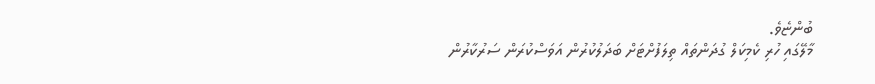ބުންޏެވެ.
މާލޭގައި ހުރި ކެމިކަލް ގުދަންތައް ތިލަފުށްޓަށް ބަދަލުކުރުން އަވަސްކުރަން ސަރުކާރުން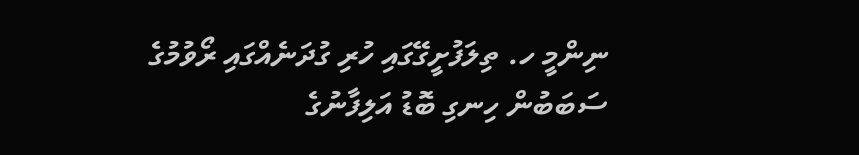ނިންމީ ހ. ތިލަފުށީގޭގައި ހުރި ގުދަނެއްގައި ރޯވުމުގެ ސަބަބުން ހިނގި ބޮޑު އަލިފާނުގެ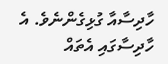ހާދިސާއާ ގުޅިގެންނެވެ. އެ ހާދިސާގައި އެތައް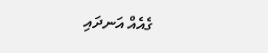ގެއެއް އަނދައި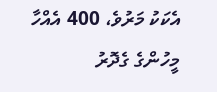އެކަކު މަރުވެ، 400 އެއްހާ މީހުންގެ ގެދޮރު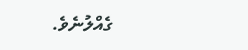ގެއްލުނެވެ.